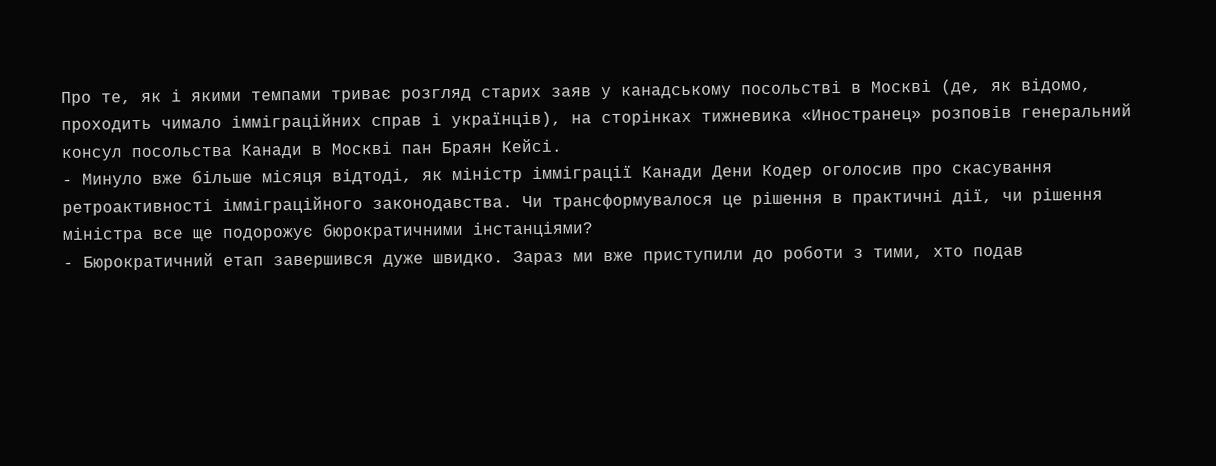Про те, як і якими темпами триває розгляд старих заяв у канадському посольстві в Москві (де, як відомо, проходить чимало імміграційних справ і українців), на сторінках тижневика «Иностранец» розповів генеральний консул посольства Канади в Москві пан Браян Кейсі.
- Минуло вже більше місяця відтоді, як міністр імміграції Канади Дени Кодер оголосив про скасування ретроактивності імміграційного законодавства. Чи трансформувалося це рішення в практичні дії, чи рішення міністра все ще подорожує бюрократичними інстанціями?
- Бюрократичний етап завершився дуже швидко. Зараз ми вже приступили до роботи з тими, хто подав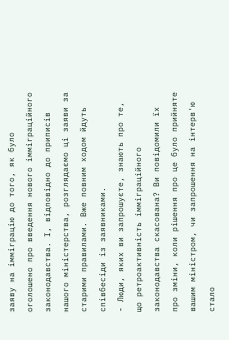заяву на імміграцію до того, як було оголошено про введення нового імміграційного законодавства. І, відповідно до приписів нашого міністерства, розглядаємо ці заяви за старими правилами. Вже повним ходом йдуть співбесіди із заявниками.
- Люди, яких ви запрошуєте, знають про те, що ретроактивність імміграційного законодавства скасована? Ви повідомили їх про зміни, коли рішення про це було прийняте вашим міністром, чи запрошення на інтерв'ю стало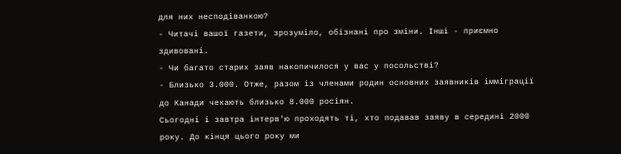для них несподіванкою?
- Читачі вашої газети, зрозуміло, обізнані про зміни. Інші - приємно здивовані.
- Чи багато старих заяв накопичилося у вас у посольстві?
- Близько 3.000. Отже, разом із членами родин основних заявників імміграції до Канади чекають близько 8.000 росіян.
Сьогодні і завтра інтерв'ю проходять ті, хто подавав заяву в середині 2000 року. До кінця цього року ми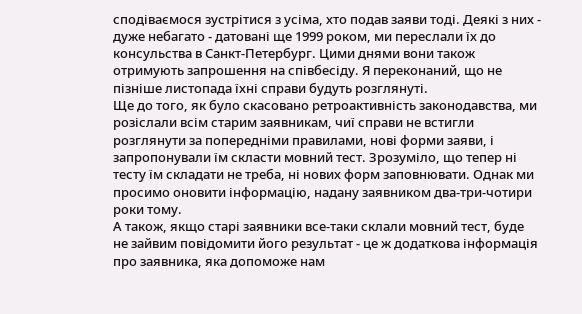сподіваємося зустрітися з усіма, хто подав заяви тоді. Деякі з них - дуже небагато - датовані ще 1999 роком, ми переслали їх до консульства в Санкт-Петербург. Цими днями вони також отримують запрошення на співбесіду. Я переконаний, що не пізніше листопада їхні справи будуть розглянуті.
Ще до того, як було скасовано ретроактивність законодавства, ми розіслали всім старим заявникам, чиї справи не встигли розглянути за попередніми правилами, нові форми заяви, і запропонували їм скласти мовний тест. Зрозуміло, що тепер ні тесту їм складати не треба, ні нових форм заповнювати. Однак ми просимо оновити інформацію, надану заявником два-три-чотири роки тому.
А також, якщо старі заявники все-таки склали мовний тест, буде не зайвим повідомити його результат - це ж додаткова інформація про заявника, яка допоможе нам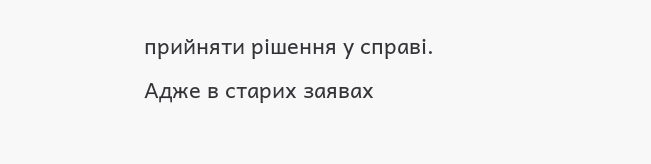прийняти рішення у справі. Адже в старих заявах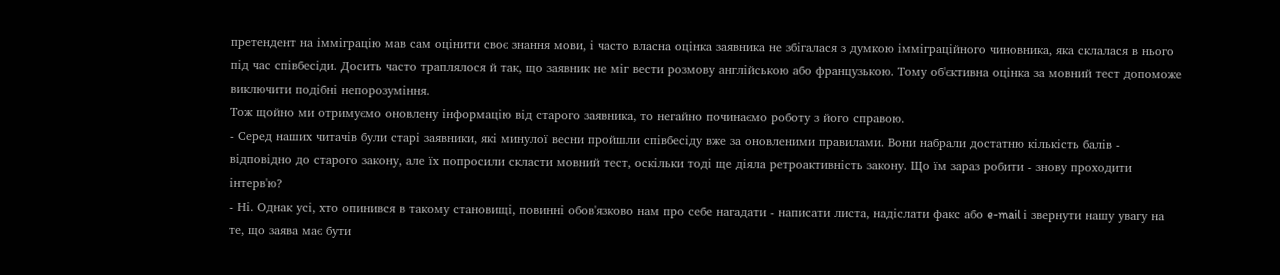претендент на імміграцію мав сам оцінити своє знання мови, і часто власна оцінка заявника не збігалася з думкою імміграційного чиновника, яка склалася в нього під час співбесіди. Досить часто траплялося й так, що заявник не міг вести розмову англійською або французькою. Тому об'єктивна оцінка за мовний тест допоможе виключити подібні непорозуміння.
Тож щойно ми отримуємо оновлену інформацію від старого заявника, то негайно починаємо роботу з його справою.
- Серед наших читачів були старі заявники, які минулої весни пройшли співбесіду вже за оновленими правилами. Вони набрали достатню кількість балів - відповідно до старого закону, але їх попросили скласти мовний тест, оскільки тоді ще діяла ретроактивність закону. Що їм зараз робити - знову проходити інтерв'ю?
- Ні. Однак усі, хто опинився в такому становищі, повинні обов'язково нам про себе нагадати - написати листа, надіслати факс або e-mail і звернути нашу увагу на те, що заява має бути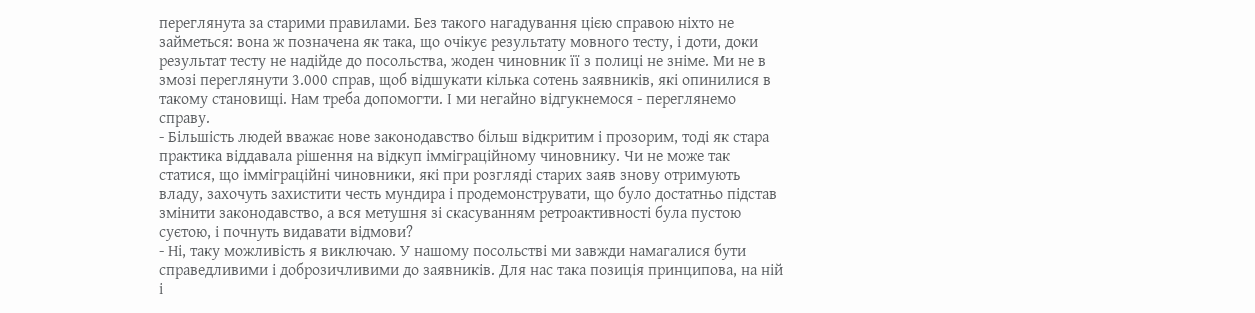переглянута за старими правилами. Без такого нагадування цією справою ніхто не займеться: вона ж позначена як така, що очікує результату мовного тесту, і доти, доки результат тесту не надійде до посольства, жоден чиновник її з полиці не зніме. Ми не в змозі переглянути 3.000 справ, щоб відшукати кілька сотень заявників, які опинилися в такому становищі. Нам треба допомогти. І ми негайно відгукнемося - переглянемо справу.
- Більшість людей вважає нове законодавство більш відкритим і прозорим, тоді як стара практика віддавала рішення на відкуп імміграційному чиновнику. Чи не може так статися, що імміграційні чиновники, які при розгляді старих заяв знову отримують владу, захочуть захистити честь мундира і продемонструвати, що було достатньо підстав змінити законодавство, а вся метушня зі скасуванням ретроактивності була пустою суєтою, і почнуть видавати відмови?
- Ні, таку можливість я виключаю. У нашому посольстві ми завжди намагалися бути справедливими і доброзичливими до заявників. Для нас така позиція принципова, на ній і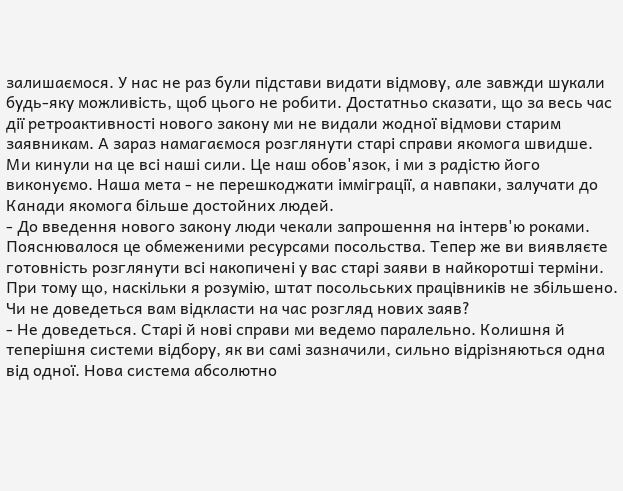залишаємося. У нас не раз були підстави видати відмову, але завжди шукали будь-яку можливість, щоб цього не робити. Достатньо сказати, що за весь час дії ретроактивності нового закону ми не видали жодної відмови старим заявникам. А зараз намагаємося розглянути старі справи якомога швидше. Ми кинули на це всі наші сили. Це наш обов'язок, і ми з радістю його виконуємо. Наша мета - не перешкоджати імміграції, а навпаки, залучати до Канади якомога більше достойних людей.
- До введення нового закону люди чекали запрошення на інтерв'ю роками. Пояснювалося це обмеженими ресурсами посольства. Тепер же ви виявляєте готовність розглянути всі накопичені у вас старі заяви в найкоротші терміни. При тому що, наскільки я розумію, штат посольських працівників не збільшено. Чи не доведеться вам відкласти на час розгляд нових заяв?
- Не доведеться. Старі й нові справи ми ведемо паралельно. Колишня й теперішня системи відбору, як ви самі зазначили, сильно відрізняються одна від одної. Нова система абсолютно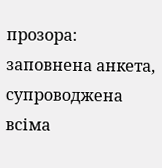прозора: заповнена анкета, супроводжена всіма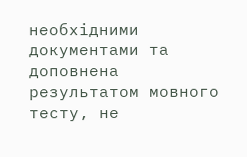необхідними документами та доповнена результатом мовного тесту, не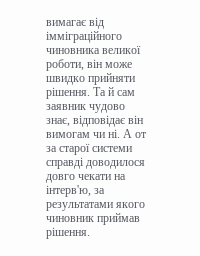вимагає від імміграційного чиновника великої роботи, він може швидко прийняти рішення. Та й сам заявник чудово знає, відповідає він вимогам чи ні. А от за старої системи справді доводилося довго чекати на інтерв'ю, за результатами якого чиновник приймав рішення.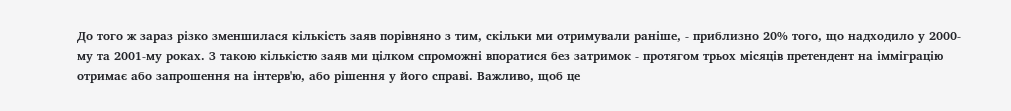До того ж зараз різко зменшилася кількість заяв порівняно з тим, скільки ми отримували раніше, - приблизно 20% того, що надходило у 2000-му та 2001-му роках. З такою кількістю заяв ми цілком спроможні впоратися без затримок - протягом трьох місяців претендент на імміграцію отримає або запрошення на інтерв'ю, або рішення у його справі. Важливо, щоб це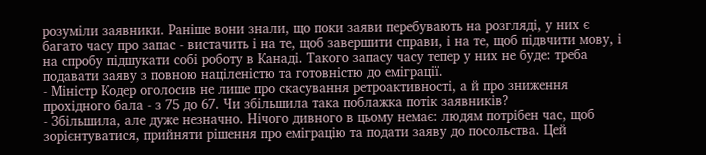розуміли заявники. Раніше вони знали, що поки заяви перебувають на розгляді, у них є багато часу про запас - вистачить і на те, щоб завершити справи, і на те, щоб підвчити мову, і на спробу підшукати собі роботу в Канаді. Такого запасу часу тепер у них не буде: треба подавати заяву з повною націленістю та готовністю до еміграції.
- Міністр Кодер оголосив не лише про скасування ретроактивності, а й про зниження прохідного бала - з 75 до 67. Чи збільшила така поблажка потік заявників?
- Збільшила, але дуже незначно. Нічого дивного в цьому немає: людям потрібен час, щоб зорієнтуватися, прийняти рішення про еміграцію та подати заяву до посольства. Цей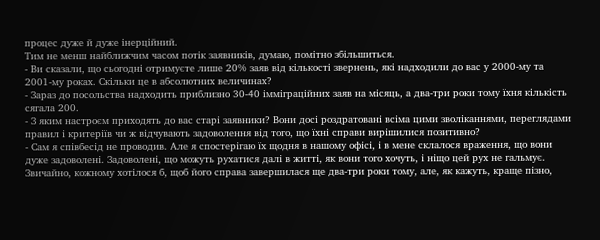процес дуже й дуже інерційний.
Тим не менш найближчим часом потік заявників, думаю, помітно збільшиться.
- Ви сказали, що сьогодні отримуєте лише 20% заяв від кількості звернень, які надходили до вас у 2000-му та 2001-му роках. Скільки це в абсолютних величинах?
- Зараз до посольства надходить приблизно 30-40 імміграційних заяв на місяць, а два-три роки тому їхня кількість сягала 200.
- З яким настроєм приходять до вас старі заявники? Вони досі роздратовані всіма цими зволіканнями, переглядами правил і критеріїв чи ж відчувають задоволення від того, що їхні справи вирішилися позитивно?
- Сам я співбесід не проводив. Але я спостерігаю їх щодня в нашому офісі, і в мене склалося враження, що вони дуже задоволені. Задоволені, що можуть рухатися далі в житті, як вони того хочуть, і ніщо цей рух не гальмує. Звичайно, кожному хотілося б, щоб його справа завершилася ще два-три роки тому, але, як кажуть, краще пізно,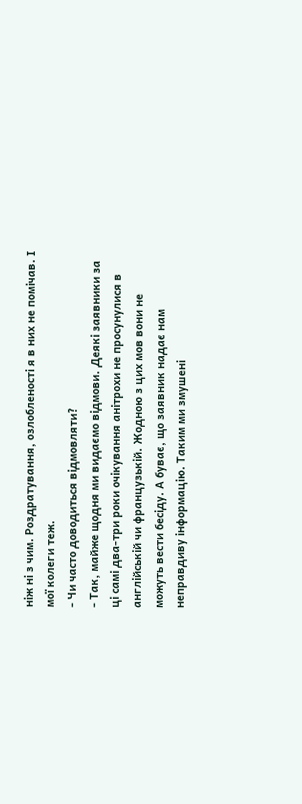ніж ні з чим. Роздратування, озлобленості я в них не помічав. І мої колеги теж.
- Чи часто доводиться відмовляти?
- Так, майже щодня ми видаємо відмови. Деякі заявники за ці самі два-три роки очікування анітрохи не просунулися в англійській чи французькій. Жодною з цих мов вони не можуть вести бесіду. А буває, що заявник надає нам неправдиву інформацію. Таким ми змушені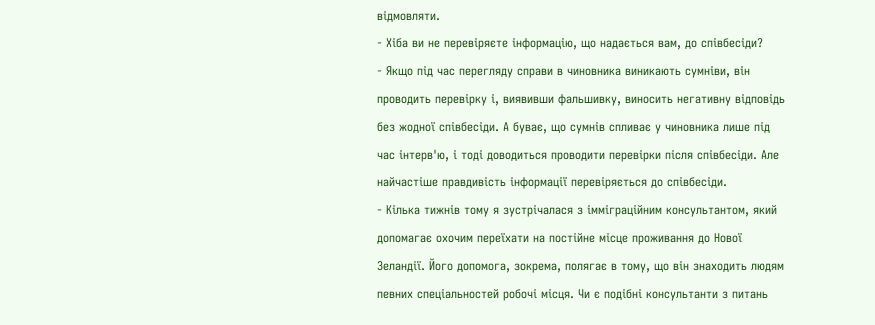відмовляти.
- Хіба ви не перевіряєте інформацію, що надається вам, до співбесіди?
- Якщо під час перегляду справи в чиновника виникають сумніви, він проводить перевірку і, виявивши фальшивку, виносить негативну відповідь без жодної співбесіди. А буває, що сумнів спливає у чиновника лише під час інтерв'ю, і тоді доводиться проводити перевірки після співбесіди. Але найчастіше правдивість інформації перевіряється до співбесіди.
- Кілька тижнів тому я зустрічалася з імміграційним консультантом, який допомагає охочим переїхати на постійне місце проживання до Нової Зеландії. Його допомога, зокрема, полягає в тому, що він знаходить людям певних спеціальностей робочі місця. Чи є подібні консультанти з питань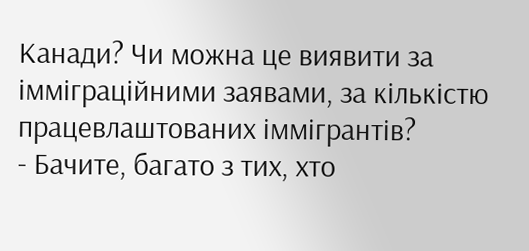Канади? Чи можна це виявити за імміграційними заявами, за кількістю працевлаштованих іммігрантів?
- Бачите, багато з тих, хто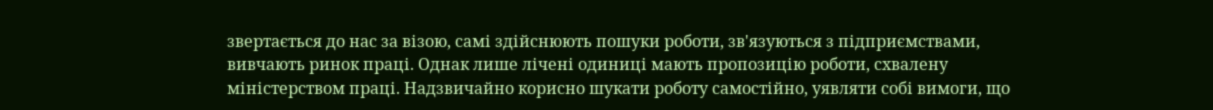звертається до нас за візою, самі здійснюють пошуки роботи, зв'язуються з підприємствами, вивчають ринок праці. Однак лише лічені одиниці мають пропозицію роботи, схвалену міністерством праці. Надзвичайно корисно шукати роботу самостійно, уявляти собі вимоги, що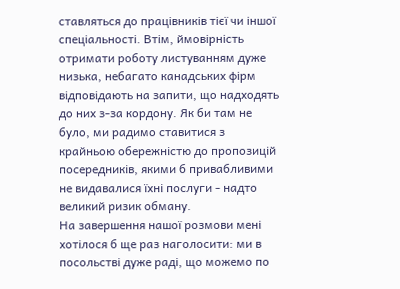ставляться до працівників тієї чи іншої спеціальності. Втім, ймовірність отримати роботу листуванням дуже низька, небагато канадських фірм відповідають на запити, що надходять до них з-за кордону. Як би там не було, ми радимо ставитися з крайньою обережністю до пропозицій посередників, якими б привабливими не видавалися їхні послуги - надто великий ризик обману.
На завершення нашої розмови мені хотілося б ще раз наголосити: ми в посольстві дуже раді, що можемо по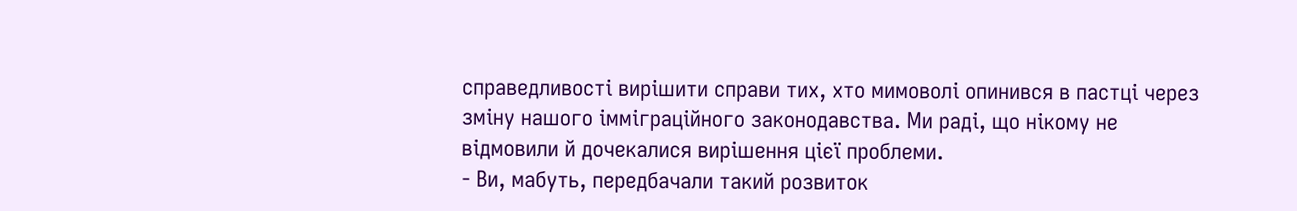справедливості вирішити справи тих, хто мимоволі опинився в пастці через зміну нашого імміграційного законодавства. Ми раді, що нікому не відмовили й дочекалися вирішення цієї проблеми.
- Ви, мабуть, передбачали такий розвиток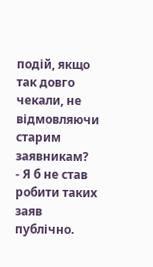подій, якщо так довго чекали, не відмовляючи старим заявникам?
- Я б не став робити таких заяв публічно.